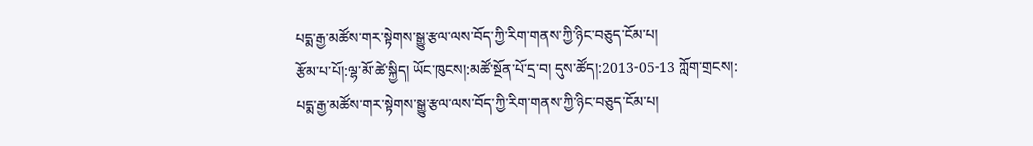པདྨ་རྒྱ་མཚོས་གར་སྟེགས་སྒྱུ་རྩལ་ལས་བོད་ཀྱི་རིག་གནས་ཀྱི་ཉིང་བཅུད་ངོམ་པ།
རྩོམ་པ་པོ།:ལྷ་མོ་ཚེ་སྐྱིད། ཡོང་ཁུངས།:མཚོ་སྔོན་པོ་དྲ་བ། དུས་ཚོད།:2013-05-13 ཀློག་གྲངས།:
པདྨ་རྒྱ་མཚོས་གར་སྟེགས་སྒྱུ་རྩལ་ལས་བོད་ཀྱི་རིག་གནས་ཀྱི་ཉིང་བཅུད་ངོམ་པ།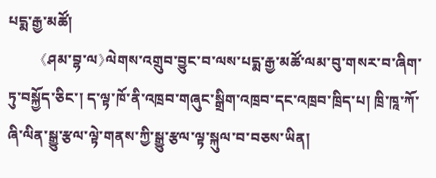པདྨ་རྒྱ་མཚོ།
        《ཤམ་བྷ་ལ》ལེགས་འགྲུབ་བྱུང་བ་ལས་པདྨ་རྒྱ་མཚོ་ལམ་བུ་གསར་བ་ཞིག་ཏུ་བསྐྱོད་ཅིང་། ད་ལྟ་ཁོ་ནི་འཁྲབ་གཞུང་སྒྲིག་འཁྲབ་དང་འཁྲབ་ཁྲིད་པ། ཁྲི་ཁཱ་ཀོ་ཞི་ལིན་སྒྱུ་རྩལ་ལྟེ་གནས་ཀྱི་སྒྱུ་རྩལ་ལྟ་སྐུལ་བ་བཅས་ཡིན།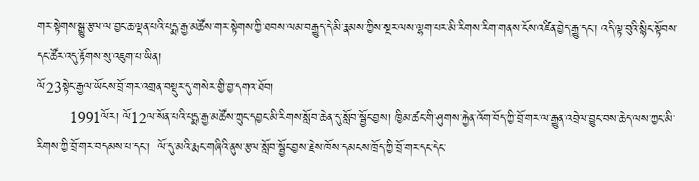གར་སྟེགས་སྒྱུ་རྩལ་ལ་བྱང་ཆ་ལྡན་པའི་པདྨ་རྒྱ་མཚོས་གར་སྟེགས་ཀྱི་ཐབས་ལམ་བརྒྱུད་དེ་མི་རྣམས་ཀྱིས་སྔར་ལས་ལྷག་པར་མི་རིགས་རིག་གནས་ངོས་འཛིན་བྱེད་རྒྱུ་དང་། འདི་ལྟ་བུའི་སྙིང་སྟོབས་དང་ཚོར་འདུ་རྟོགས་སུ་འཇུག་པ་ཡིན།
ལོ23སྟེང་རྒྱལ་ཡོངས་བྲོ་གར་འགྲན་བསྡུར་དུ་གསེར་གྱི་བྱ་དགའ་ཐོབ།
        1991ལོར། ལོ12ལ་སོན་པའི་པདྨ་རྒྱ་མཚོས་ཀྲུང་དབྱང་མི་རིགས་སློབ་ཆེན་དུ་སློབ་སྦྱོང་བྱས། ཁྱིམ་ཚང་གི་ཤུགས་རྐྱེན་འོག་བོད་ཀྱི་བྲོ་གར་ལ་རྒྱུན་འབྲེལ་བྱུང་བས་ཆེད་ལས་ཀྱང་མི་རིགས་ཀྱི་བྲོ་གར་བདམས་པ་དང་།  ལོ་དུ་མའི་རྨང་གཞིའི་ནུས་རྩལ་སློབ་སྦྱོང་བྱས་རྗེས་ཁོས་དམངས་ཁྲོད་ཀྱི་བྲོ་གར་དང་དེང་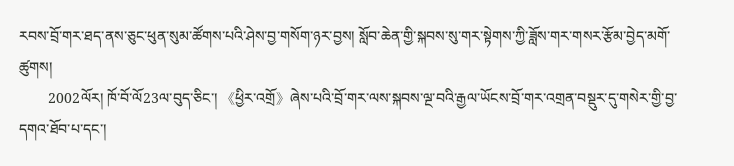རབས་བྲོ་གར་ཐད་ནས་ཅུང་ཕུན་སུམ་ཚོགས་པའི་ཤེས་བྱ་གསོག་ཉར་བྱས། སློབ་ཆེན་གྱི་སྐབས་སུ་གར་སྟེགས་ཀྱི་ཟློས་གར་གསར་རྩོམ་བྱེད་མགོ་ཚུགས།
        2002ལོར། ཁོ་བོ་ལོ23ལ་བུད་ཅིང་། 《ཕྱིར་འགྲོ》ཞེས་པའི་བྲོ་གར་ལས་སྐབས་ལྔ་བའི་རྒྱལ་ཡོངས་བྲོ་གར་འགྲན་བསྡུར་དུ་གསེར་གྱི་བྱ་དགའ་ཐོབ་པ་དང་།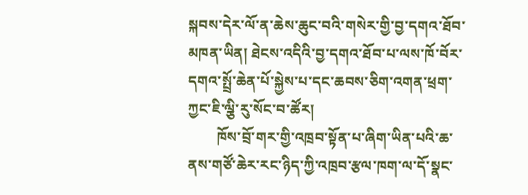སྐབས་དེར་ལོ་ན་ཆེས་ཆུང་བའི་གསེར་གྱི་བྱ་དགའ་ཐོབ་མཁན་ཡིན། ཐེངས་འདིའི་བྱ་དགའ་ཐོབ་པ་ལས་ཁོ་བོར་དགའ་སྤྲོ་ཆེན་པོ་སྐྱེས་པ་དང་ཆབས་ཅིག་འགན་ཕྲག་ཀྱང་ཇི་ལྕི་རུ་སོང་བ་ཚོར།
        ཁོས་བྲོ་གར་གྱི་འཁྲབ་སྟོན་པ་ཞིག་ཡིན་པའི་ཆ་ནས་གཙོ་ཆེར་རང་ཉིད་ཀྱི་འཁྲབ་རྩལ་ཁག་ལ་དོ་སྣང་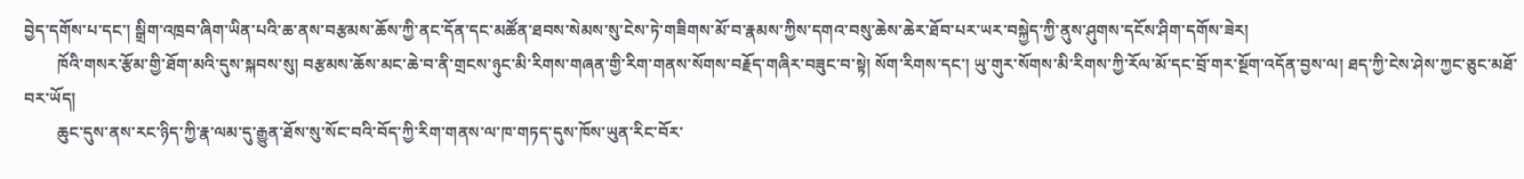བྱེད་དགོས་པ་དང་། སྒྲིག་འཁྲབ་ཞིག་ཡིན་པའི་ཆ་ནས་བརྩམས་ཆོས་ཀྱི་ནང་དོན་དང་མཚོན་ཐབས་སེམས་སུ་ངེས་ཏེ་གཟིགས་མོ་བ་རྣམས་ཀྱིས་དགའ་བསུ་ཆེས་ཆེར་ཐོབ་པར་ཡར་བསྐྱེད་ཀྱི་ནུས་ཤུགས་དངོས་ཤིག་དགོས་ཟེར།
        ཁོའི་གསར་རྩོམ་གྱི་ཐོག་མའི་དུས་སྐབས་སུ། བརྩམས་ཆོས་མང་ཆེ་བ་ནི་གྲངས་ཉུང་མི་རིགས་གཞན་གྱི་རིག་གནས་སོགས་བརྗོད་གཞིར་བཟུང་བ་སྟེ། སོག་རིགས་དང་། ཡུ་གུར་སོགས་མི་རིགས་ཀྱི་རོལ་མོ་དང་བྲོ་གར་སྔོག་འདོན་བྱས་ལ། ཐད་ཀྱི་ངེས་ཤེས་ཀྱང་ཅུང་མཐོ་བར་ཡོད།
        ཆུང་དུས་ནས་རང་ཉིད་ཀྱི་རྣ་ལམ་དུ་རྒྱུན་ཐོས་སུ་སོང་བའི་བོད་ཀྱི་རིག་གནས་ལ་ཁ་གཏད་དུས་ཁོས་ཡུན་རིང་བོར་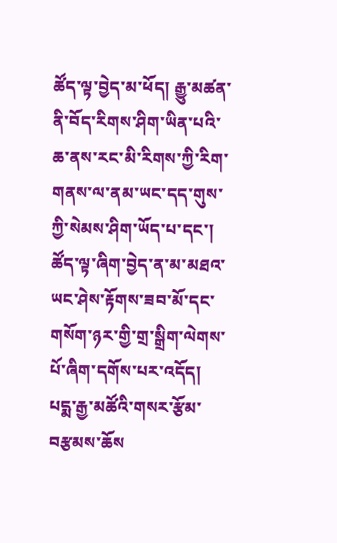ཚོད་ལྟ་བྱེད་མ་ཕོད། རྒྱུ་མཚན་ནི་བོད་རིགས་ཤིག་ཡིན་པའི་ཆ་ནས་རང་མི་རིགས་ཀྱི་རིག་གནས་ལ་ནམ་ཡང་དད་གུས་ཀྱི་སེམས་ཤིག་ཡོད་པ་དང་། ཚོད་ལྟ་ཞིག་བྱེད་ན་མ་མཐའ་ཡང་ཤེས་རྟོགས་ཟབ་མོ་དང་གསོག་ཉར་གྱི་གྲ་སྒྲིག་ལེགས་པོ་ཞིག་དགོས་པར་འདོད།
པདྨ་རྒྱ་མཚོའི་གསར་རྩོམ་བརྩམས་ཆོས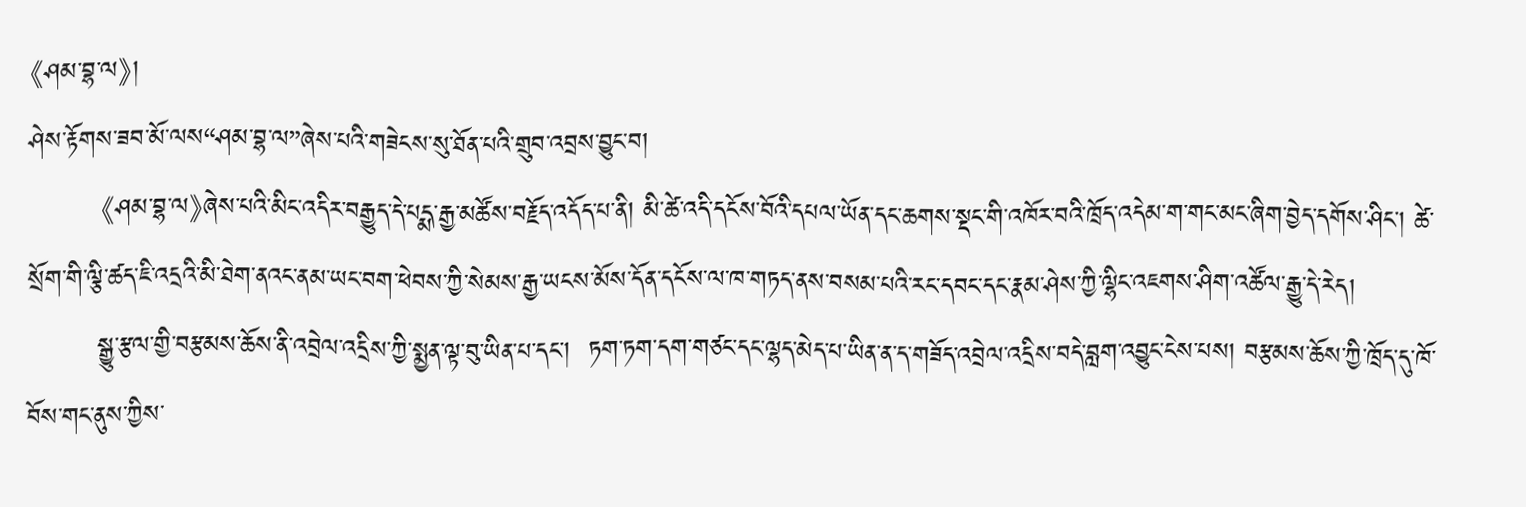《ཤམ་བྷ་ལ》།
ཤེས་རྟོགས་ཟབ་མོ་ལས“ཤམ་བྷ་ལ”ཞེས་པའི་གཟེངས་སུ་ཐོན་པའི་གྲུབ་འབྲས་བྱུང་བ།
        《ཤམ་བྷ་ལ》ཞེས་པའི་མིང་འདིར་བརྒྱུད་དེ་པདྨ་རྒྱ་མཚོས་བརྗོད་འདོད་པ་ནི། མི་ཚེ་འདི་དངོས་བོའི་དཔལ་ཡོན་དང་ཆགས་སྡང་གི་འཁོར་བའི་ཁྲོད་འདེམ་ག་གང་མང་ཞིག་བྱེད་དགོས་ཤིང་། ཚེ་སྲོག་གི་ལྕི་ཚད་ཇི་འདྲའི་མི་ཐེག་ནའང་ནམ་ཡང་བག་ཕེབས་ཀྱི་སེམས་རྒྱ་ཡངས་མོས་དོན་དངོས་ལ་ཁ་གཏད་ནས་བསམ་པའི་རང་དབང་དང་རྣམ་ཤེས་ཀྱི་ལྷིང་འཇགས་ཤིག་འཚོལ་རྒྱུ་དེ་རེད།
        སྒྱུ་རྩལ་གྱི་བརྩམས་ཆོས་ནི་འབྲེལ་འདྲིས་ཀྱི་སྨྱན་ལྟ་བུ་ཡིན་པ་དང་།  ཏག་ཏག་དག་གཙང་དང་ལྷད་མེད་པ་ཡིན་ན་ད་གཟོད་འབྲེལ་འདྲིས་བདེ་བླག་འབྱུང་ངེས་པས། བརྩམས་ཆོས་ཀྱི་ཁྲོད་དུ་ཁོ་བོས་གང་ནུས་ཀྱིས་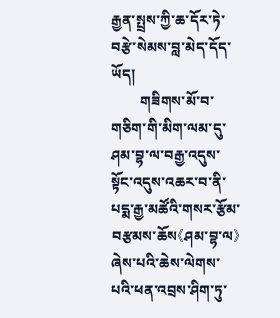རྒྱན་སྤྲས་ཀྱི་ཆ་དོར་ཏེ་བརྩེ་སེམས་བླ་མེད་དོད་ཡོད།
        གཟིགས་མོ་བ་གཅིག་གི་མིག་ལམ་དུ་ཤམ་བྷ་ལ་བརྒྱ་འདུས་སྟོང་འདུས་འཆར་བ་ནི་པདྨ་རྒྱ་མཚོའི་གསར་རྩོམ་བརྩམས་ཆོས《ཤམ་བྷ་ལ》ཞེས་པའི་ཆེས་ལེགས་པའི་ཕན་འབྲས་ཤིག་ཏུ་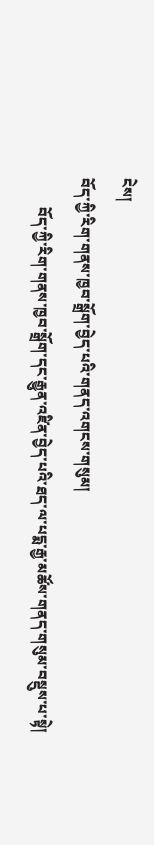ངེས།
བོད་ཀྱི་རིག་གནས་ཁྱབ་སྒྲོག་བྱེད་པའི་གནད་འགངས་གསུམ།
        བོད་ཀྱི་རིག་གནས་ཁྱབ་སྒྲོག་དང་རྒྱུན་འཛིན་བྱེད་པའི་ཐད་ལ་པདྨ་རྒྱ་མཚོས་གནད་གསུམ་བསྡུས་པ་སྟེ།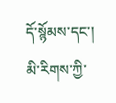དོ་སྙོམས་དང་། མི་རིགས་ཀྱི་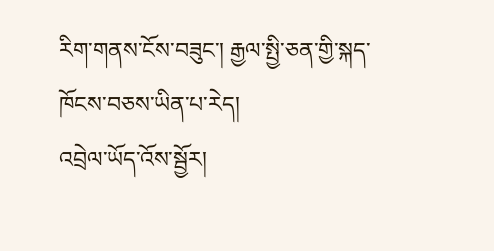རིག་གནས་ངོས་བཟུང་། རྒྱལ་སྤྱི་ཅན་གྱི་སྐད་ཁོངས་བཅས་ཡིན་པ་རེད།
འབྲེལ་ཡོད་འོས་སྦྱོར།